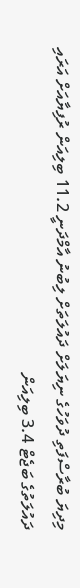މިދިޔަ ބުރާސްފަތި ދުވަހުގެ ނިޔަލަށް ދައުލަތަށް ލިބުނު އާމްދަނީ 11.2 ބިލިއަން ރުފިޔާއަށް އަރައި ދައުލަތުގެ ބަޖެޓް 3.4 ބިލިއަން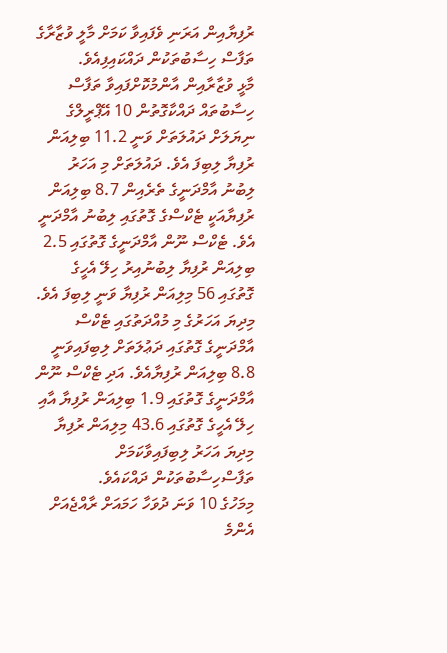ރުފިޔާއިން އަރަނި ވެފައިވާ ކަމަށް މާލީ ވުޒާރާގެ ތަފާސް ހިސާބުތަކުން ދައްކައިފިއެވެ.
މާޅީ ވުޒާރާއިން އާންމުކޮށްފައިވާ ތަފާސް ހިސާބުތައް ދައްކާގޮތުން 10 އޭޕްރީލްގެ ނިޔަލަށް ދައުލަތަށް ވަނީ 11.2 ބިލިއަން ރުފިޔާ ލިބިފަ އެވެ. ދައުލަތަށް މި އަހަރު ލިބުނު އާމްދަނީގެ ތެރެއިން 8.7 ބިލިއަން ރުފިޔާއަކީ ޓެކްސްގެ ގޮތުގައި ލިބުނު އާމްދަނީ އެވެ. ޓެކްސް ނޫން އާމްދަނީގެ ގޮތުގައި 2.5 ބިލިއަން ރުފިޔާ ލިބުނުއިރު ހިލޭ އެހީގެ ގޮތުގައި 56 މިލިއަން ރުފިޔާ ވަނީ ލިބިފަ އެވެ.
މިދިޔަ އަހަރުގެ މި މުއްދަތުގައި ޓެކްސް އާމްދަނީގެ ގޮތުގައި ދަޢުލަތަށް ލިބިފައިވަނީ 8.8 ބިލިއަން ރުފިޔާއެވެ. އަދި ޓެކްސް ނޫން އާމްދަނީގެ ގޮތުގައި 1.9 ބިލިއަން ރުފިޔާ އާއި ހިލޭ އެހީގެ ގޮތުގައި 43.6 މިލިއަން ރުފިޔާ މިދިޔަ އަހަރު ލިބިފައިވާކަމަށް ތަފާސްހިސާބުތަކުން ދައްކައެވެ.
މިމަހުގެ 10 ވަނަ ދުވަހާ ހަމައަށް ރާއްޖެއަށް އެންމެ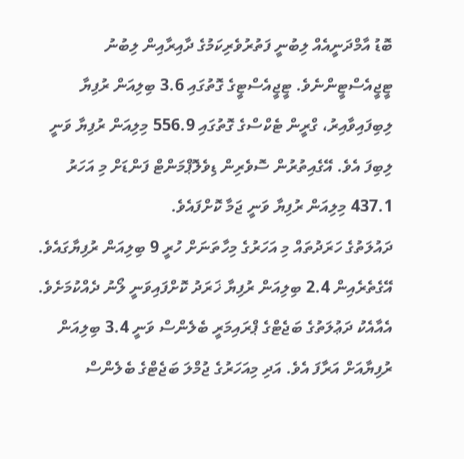ބޮޑު އާމްދަނީއެއް ލިބުނީ ފަތުރުވެރިކަމުގެ ދާއިރާއިން ލިބުނު ޓީޖީއެސްޓީންނެވެ. ޓީޖީއެސްޓީގެ ގޮތުގައި 3.6 ބިލިއަން ރުފިޔާ ލިބިފައިވާއިރު، ގްރީން ޓެކްސްގެ ގޮތުގައި 556.9 މިލިއަން ރުފިޔާ ވަނީ ލިބިފަ އެވެ. އޭގެއިތުރުން ސޮވެރިން ޑިވެލޮޕްމަންޓް ފަންޑަށް މި އަހަރު 437.1 މިލިއަން ރުފިޔާ ވަނީ ޖަމާ ކޮށްފައެވެ.
ދައުލަތުގެ ހަރަދުތައް މި އަހަރުގެ މިހާތަނަށް ހުރީ 9 ބިލިއަން ރުފިޔާގައެވެ. އޭގެތެރެއިން 2.4 ބިލިއަން ރުފިޔާ ޚަރަދު ކޮށްފައިވަނީ ލޯނު ދެއްކުމަށެވެ.
އެއާއެކު ދަޢުލަތުގެ ބަޖެޓްގެ ޕްރައިމަރީ ބެލެންސް ވަނީ 3.4 ބިލިއަން ރުފިޔާއަށް އަރާފަ އެވެ. އަދި މިއަހަރުގެ ޖުމްލަ ބަޖެޓްގެ ބެލެންސް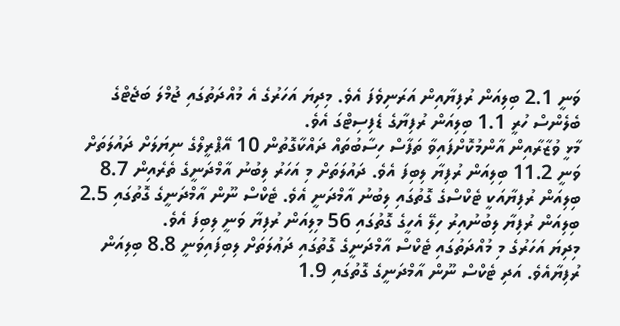ވަނީ 2.1 ބިލިއަން ރުފިޔާއިން އަރަނިވެފަ އެވެ. މިދިޔަ އަހަރުގެ އެ މުއްދަތުގައި ޖުމްލަ ބަޖެޓްގެ ބެލެންސް ހުރީ 1.1 ބިލިއަން ރުފިޔާގެ ޑެފިސިޓްގަ އެވެ.
މާޅީ ވުޒާރާއިން އާންމުކޮށްފައިވާ ތަފާސް ހިސާބުތައް ދައްކާގޮތުން 10 އޭޕްރީލްގެ ނިޔަލަށް ދައުލަތަށް ވަނީ 11.2 ބިލިއަން ރުފިޔާ ލިބިފަ އެވެ. ދައުލަތަށް މި އަހަރު ލިބުނު އާމްދަނީގެ ތެރެއިން 8.7 ބިލިއަން ރުފިޔާއަކީ ޓެކްސްގެ ގޮތުގައި ލިބުނު އާމްދަނީ އެވެ. ޓެކްސް ނޫން އާމްދަނީގެ ގޮތުގައި 2.5 ބިލިއަން ރުފިޔާ ލިބުނުއިރު ހިލޭ އެހީގެ ގޮތުގައި 56 މިލިއަން ރުފިޔާ ވަނީ ލިބިފަ އެވެ.
މިދިޔަ އަހަރުގެ މި މުއްދަތުގައި ޓެކްސް އާމްދަނީގެ ގޮތުގައި ދަޢުލަތަށް ލިބިފައިވަނީ 8.8 ބިލިއަން ރުފިޔާއެވެ. އަދި ޓެކްސް ނޫން އާމްދަނީގެ ގޮތުގައި 1.9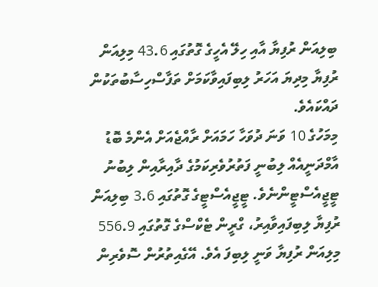ބިލިއަން ރުފިޔާ އާއި ހިލޭ އެހީގެ ގޮތުގައި 43.6 މިލިއަން ރުފިޔާ މިދިޔަ އަހަރު ލިބިފައިވާކަމަށް ތަފާސްހިސާބުތަކުން ދައްކައެވެ.
މިމަހުގެ 10 ވަނަ ދުވަހާ ހަމައަށް ރާއްޖެއަށް އެންމެ ބޮޑު އާމްދަނީއެއް ލިބުނީ ފަތުރުވެރިކަމުގެ ދާއިރާއިން ލިބުނު ޓީޖީއެސްޓީންނެވެ. ޓީޖީއެސްޓީގެ ގޮތުގައި 3.6 ބިލިއަން ރުފިޔާ ލިބިފައިވާއިރު، ގްރީން ޓެކްސްގެ ގޮތުގައި 556.9 މިލިއަން ރުފިޔާ ވަނީ ލިބިފަ އެވެ. އޭގެއިތުރުން ސޮވެރިން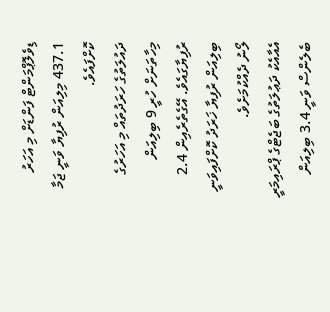ޑިވެލޮޕްމަންޓް ފަންޑަށް މި އަހަރު 437.1 މިލިއަން ރުފިޔާ ވަނީ ޖަމާ ކޮށްފައެވެ.
ދައުލަތުގެ ހަރަދުތައް މި އަހަރުގެ މިހާތަނަށް ހުރީ 9 ބިލިއަން ރުފިޔާގައެވެ. އޭގެތެރެއިން 2.4 ބިލިއަން ރުފިޔާ ޚަރަދު ކޮށްފައިވަނީ ލޯނު ދެއްކުމަށެވެ.
އެއާއެކު ދަޢުލަތުގެ ބަޖެޓްގެ ޕްރައިމަރީ ބެލެންސް ވަނީ 3.4 ބިލިއަން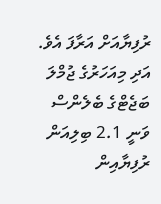ރުފިޔާއަށް އަރާފަ އެވެ. އަދި މިއަހަރުގެ ޖުމްލަ ބަޖެޓްގެ ބެލެންސް ވަނީ 2.1 ބިލިއަން ރުފިޔާއިން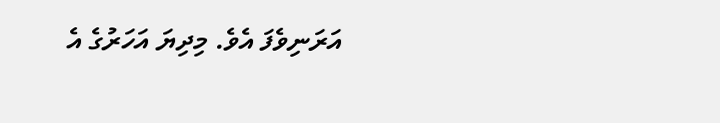އަރަނިވެފަ އެވެ. މިދިޔަ އަހަރުގެ އެ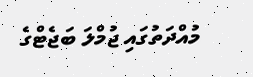މުއްދަތުގައި ޖުމްލަ ބަޖެޓްގެ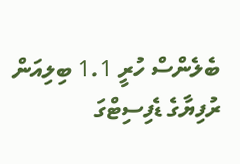ބެލެންސް ހުރީ 1.1 ބިލިއަން ރުފިޔާގެ ޑެފިސިޓްގަ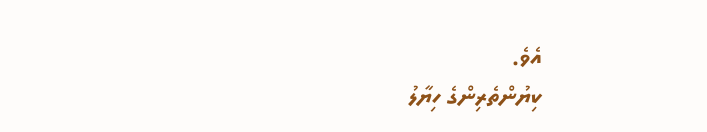އެވެ.
ކިޔުންތެރިންގެ ހިޔާލު